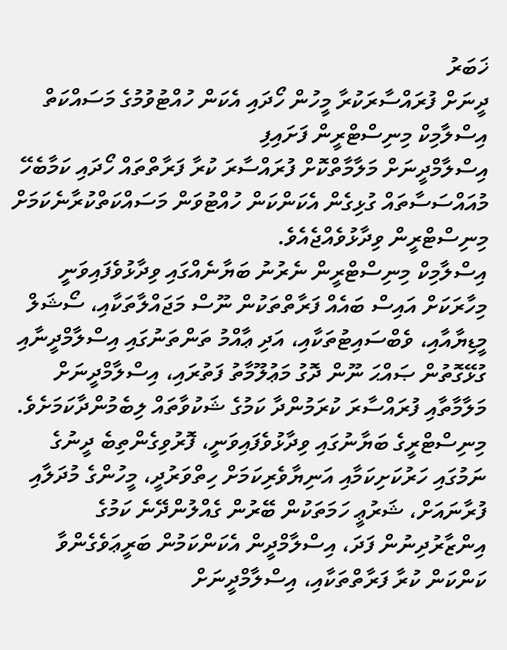ޚަބަރު
ދީނަށް ފުރައްސާރަކުރާ މީހުން ހޯދައި އެކަން ހުއްޓުވުމުގެ މަސައްކަތް އިސްލާމިކް މިނިސްޓްރީން ފަށައިފި
އިސްލާމްދީނަށް މަލާމާތްކޮށް ފުރައްސާރަ ކުރާ ފަރާތްތައް ހޯދައި ކަމާބެހޭ މުއައްސަސާތައް ގުޅިގެން އެކަންކަން ހުއްޓުވަން މަސައްކަތްކުރާނެކަމަށް މިނިސްޓްރީން ވިދާޅުވެއްޖެއެވެ.
އިސްލާމިކް މިނިސްޓްރީން ނެރުނު ބަޔާނެއްގައި ވިދާޅުވެފައިވަނީ މިހާރަކަށް އައިސް ބައެއް ފަރާތްތަކުން ނޫސް މަޖައްލާތަކާއި، ސޯޝަލް މީޑިޔާއާއި، ވެބްސައިޓުތަކާއި، އަދި ޢާއްމު ތަންތަނުގައި އިސްލާމްދީނާއި ގުޅޭގޮތުން ޞައްޙަ ނޫން ދޮގު މަޢުލޫމާތު ފަތުރައި، އިސްލާމްދީނަށް މަލާމާތާއި ފުރައްސާރަ ކުރަމުންދާ ކަމުގެ ޝަކުވާތައް ލިބެމުންދާކަމަށެވެ.
މިނިސްޓްރީގެ ބަޔާނުގައި ވިދާޅުވެފައިވަނީ، ފޮރުވިގެންތިބެ ދީނުގެ ނަމުގައި ހަރުކަށިކަމާއި އަނިޔާވެރިކަމަށް ހިތްވަރުދީ، މީހުންގެ މުދަލާއި ފުރާނައަށް، ޝަރުޢީ ހަމަތަކުން ބޭރުން ގެއްލުންދޭނެ ކަމުގެ އިންޒާރުދިނުން ފަދަ، އިސްލާމްދީން އެކަންކަމުން ބަރީޢަވެގެންވާ ކަންކަން ކުރާ ފަރާތްތަކާއި، އިސްލާމްދީނަށް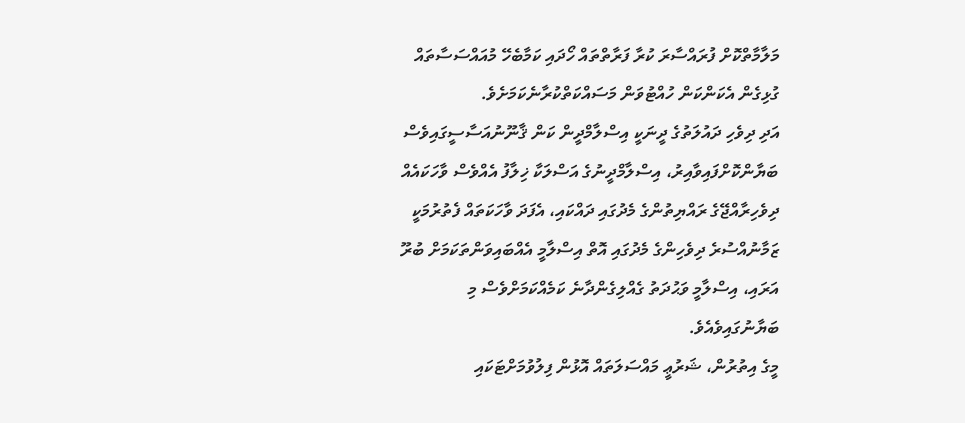މަލާމާތްކޮށް ފުރައްސާރަ ކުރާ ފަރާތްތައް ހޯދައި ކަމާބެހޭ މުއައްސަސާތައް ގުޅިގެން އެކަންކަން ހުއްޓުވަން މަސައްކަތްކުރާނެކަމަށެވެ.
އަދި ދިވެހި ދައުލަތުގެ ދީނަކީ އިސްލާމްދީން ކަން ޤާނޫނުއަސާސީގައިވެސް ބަޔާންކޮށްފައިވާއިރު، އިސްލާމްދީނުގެ އަސްލަކާ ޚިލާފު އެއްވެސް ވާހަކައެއް ދިވެހިރާއްޖޭގެ ރައްޔިތުންގެ މެދުގައި ދައްކައި، އެފަދަ ވާހަކަތައް ފެތުރުމަކީ ޒަމާނުއްސުރެ ދިވެހިންގެ މެދުގައި އޮތް އިސްލާމީ އެއްބައިވަންތަކަމަށް ބުރޫ އަރައި، އިސްލާމީ ވަޙުދަތު ގެއްލިގެންދާނެ ކަމެއްކަމަށްވެސް މި ބަޔާނުގައިވެއެވެ.
މީގެ އިތުރުން، ޝަރުޢީ މައްސަލަތައް އޮޅުން ފިލުވުމަށްޓަކައި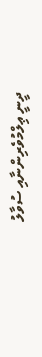ދީނީ ޢިލްމުވެރިންނާއި ސުވާލު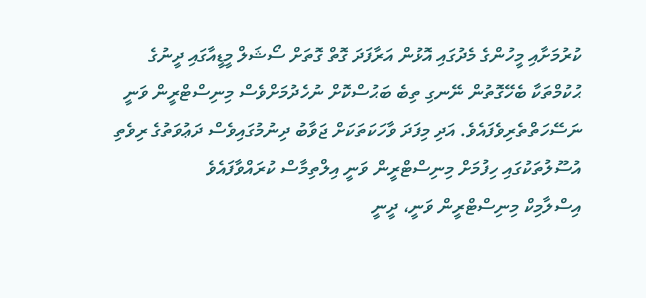ކުރުމަށާއި މީހުންގެ މެދުގައި އޮޅުން އަރާފަދަ ގޮތް ގޮތަށް ސޯޝަލް މީޑީއާގައި ދީނުގެ ޙުކުމްތަކާ ބެހޭގޮތުން ނޭނގި ތިބެ ބަޙުސްކޮށް ނުހެދުމަށްވެސް މިނިސްޓްރީން ވަނީ ނަސޭހަތްތެރިވެފައެވެ. އަދި މިފަދަ ވާހަކަތަކަށް ޖަވާބު ދިނުމުގައިވެސް ދަޢުވަތުގެ ރިވެތި އުސޫލުތަކުގައި ހިފުމަށް މިނިސްޓްރީން ވަނީ އިލްތިމާސް ކުރައްވާފައެވެ
އިސްލާމިކް މިނިސްޓްރީން ވަނީ، ދީނީ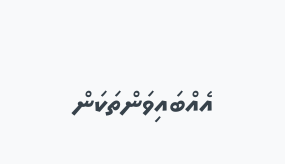އެއްބައިވަންތަކަން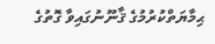ޙިމާޔަތްކުރުމުގެ ޤާނޫނުގައިވާ ގޮތުގެ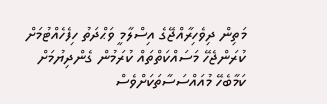މަތިން ދިވެހިރާއްޖޭގެ އިސްލާމީ ވަޙްދަތު ހިފެހެއްޓުމަށް ކުރަންޖެހޭ މަސައްކަތްތައް ކުރަމުން ގެންދިޔުމަށް ކަމާބެހޭ މުއައްސަސާތަކަށްވެސް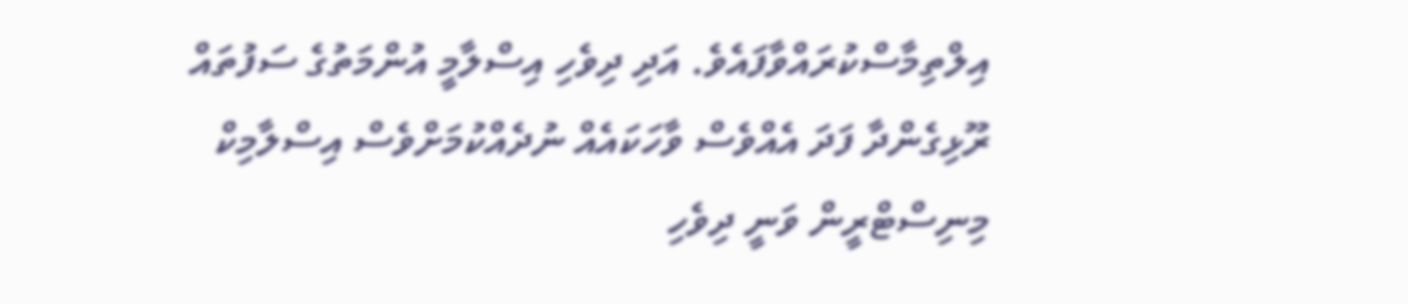އިލްތިމާސްކުރައްވާފައެވެ. އަދި ދިވެހި އިސްލާމީ އުންމަތުގެ ސަފުތައް ރޫޅިގެންދާ ފަދަ އެއްވެސް ވާހަކައެއް ނުދެއްކުމަށްވެސް އިސްލާމިކް މިނިސްޓްރީން ވަނީ ދިވެހި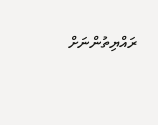ރައްޔިތުންނަށް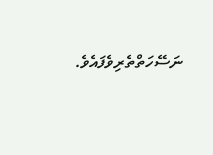ނަސޭހަތްތެރިވެފައެވެ.